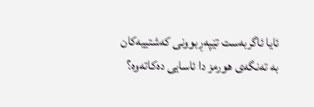ئایا ئاگربەست تێپەڕبوونی کەشتییەکان بە تەنگەی هورمز دا ئاسایی دەکاتەوە؟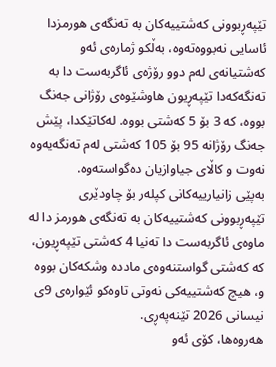تێپەڕبوونی کەشتییەکان بە تەنگەی هورمزدا ئاسایی نەبووەتەوە، بەڵکو ژمارەی ئەو کەشتیانەی لەم دوو رۆژەی ئاگربەست دا بە تەنگەکەدا تێپەڕیون هاوشێوەی رۆژانی جەنگ بووە، کە 3 بۆ 5 کەشتی بووە. لەکاتێکدا، پێش جەنگ رۆژانە 95 بۆ 105 کەشتی لەم تەنگەیەوە نەوت و کاڵای جیاوازیان دەگواستەوە.
بەپێی زانیارییەکانی کپلەر بۆ چاودێری تێپەڕبوونی کەشتییەکان بە تەنگەی هورمز دا لە ماوەی ئاگربەست دا تەنیا 4 کەشتی تێپەڕیون، کە کەشتی گواستنەوەی ماددە وشکەکان بووە و، هیچ کەشتییەکی نەوتی تاوەکو ئێوارەی 9ی نیسانی 2026 تێنەپەڕی.
هەروەها، کۆی ئەو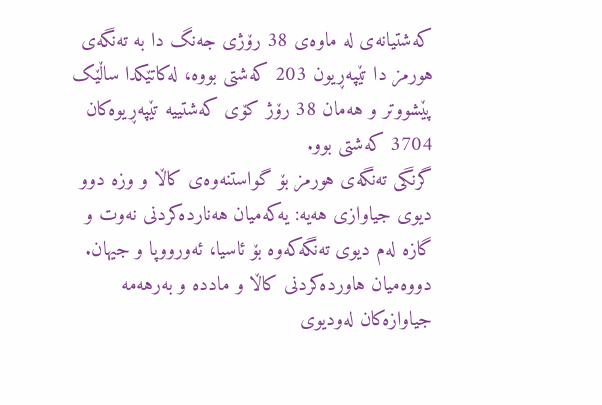کەشتیانەی لە ماوەی 38 رۆژی جەنگ دا بە تەنگەی هورمز دا تێپەڕیون 203 کەشتی بووە، لەکاتێکدا ساڵێک پێشووتر و هەمان 38 رۆژ کۆی کەشتییە تێپەڕیوەکان 3704 کەشتی بوو.
گرنگی تەنگەی هورمز بۆ گواستنەوەی کاڵا و وزە دوو دیوی جیاوازی هەیە: یەکەمیان هەناردەکردنی نەوت و گازە لەم دیوی تەنگەکەوە بۆ ئاسیا، ئەورووپا و جیهان. دووەمیان هاوردەکردنی کاڵا و ماددە و بەرهەمە جیاوازەکان لەودیوی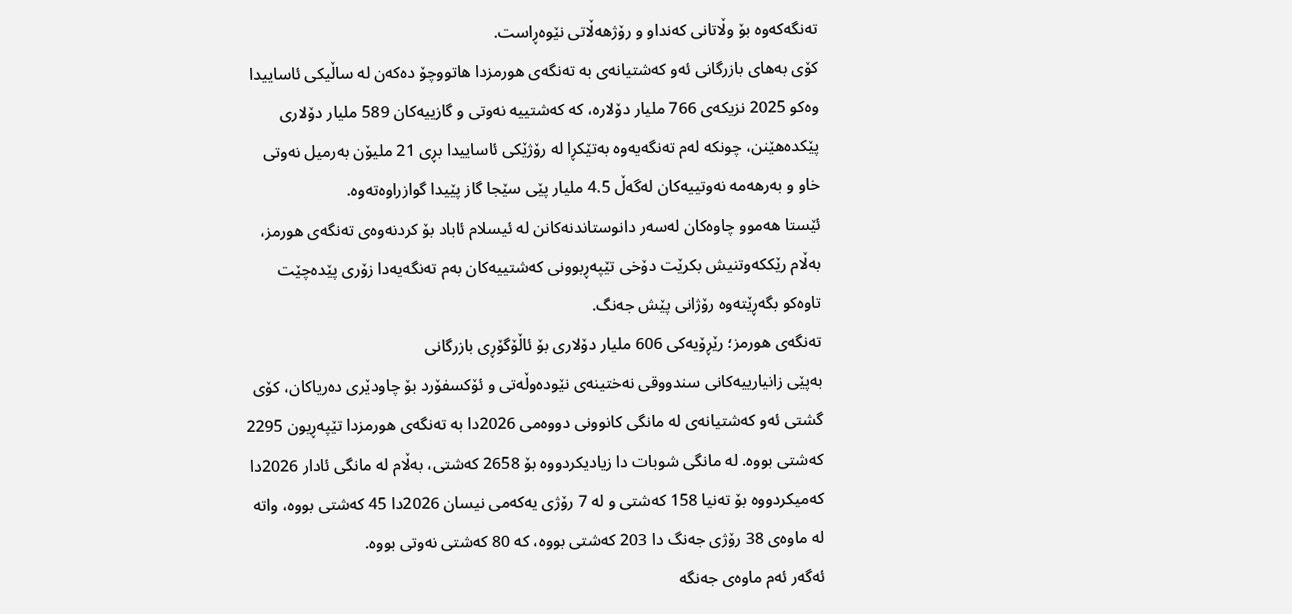تەنگەکەوە بۆ وڵاتانی کەنداو و رۆژهەڵاتی نێوەڕاست.
کۆی بەهای بازرگانی ئەو کەشتیانەی بە تەنگەی هورمزدا هاتووچۆ دەکەن لە ساڵیکی ئاساییدا وەکو 2025 نزیکەی 766 ملیار دۆلارە، کە کەشتییە نەوتی و گازییەکان 589 ملیار دۆلاری پێکدەهێنن، چونکە لەم تەنگەیەوە بەتێکڕا لە رۆژێکی ئاساییدا بڕی 21 ملیۆن بەرمیل نەوتی خاو و بەرهەمە نەوتییەکان لەگەڵ 4.5 ملیار پێی سێجا گاز پێیدا گوازراوەتەوە.
ئێستا هەموو چاوەکان لەسەر دانوستاندنەکانن لە ئیسلام ئاباد بۆ کردنەوەی تەنگەی هورمز، بەڵام رێککەوتنیش بکرێت دۆخی تێپەڕبوونی کەشتییەکان بەم تەنگەیەدا زۆری پێدەچێت تاوەکو بگەڕێتەوە رۆژانی پێش جەنگ.
تەنگەی هورمز؛ رێڕۆیەکی 606 ملیار دۆلاری بۆ ئاڵۆگۆڕی بازرگانی
بەپێی زانیارییەکانی سندووقی نەختینەی نێودەوڵەتی و ئۆکسفۆرد بۆ چاودێری دەریاکان، کۆی گشتی ئەو کەشتیانەی لە مانگی کانوونی دووەمی 2026دا بە تەنگەی هورمزدا تێپەڕیون 2295 کەشتی بووە. لە مانگی شوبات دا زیادیکردووە بۆ 2658 کەشتی، بەڵام لە مانگی ئادار 2026دا کەمیکردووە بۆ تەنیا 158 کەشتی و لە 7 رۆژی یەکەمی نیسان 2026دا 45 کەشتی بووە، واتە لە ماوەی 38 رۆژی جەنگ دا 203 کەشتی بووە، کە 80 کەشتی نەوتی بووە.
ئەگەر ئەم ماوەی جەنگە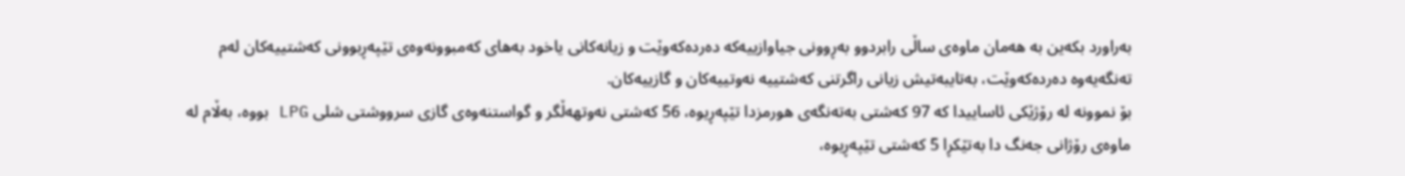بەراورد بکەین بە هەمان ماوەی ساڵی رابردوو بەڕوونی جیاوازییەکە دەردەکەوێت و زیانەکانی یاخود بەهای کەمبوونەوەی تێپەڕبوونی کەشتییەکان لەم تەنگەیەوە دەردەکەوێت، بەتایبەتیش زیانی راگرتنی کەشتییە نەوتییەکان و گازییەکان.
بۆ نموونە لە رۆژێکی ئاساییدا کە 97 کەشتی بەتەنگەی هورمزدا تێپەڕیوە، 56 کەشتی نەوتهەڵگر و گواستنەوەی گازی سرووشتی شلی LPG بووە، بەڵام لە ماوەی رۆژانی جەنگ دا بەتێکڕا 5 کەشتی تێپەڕیوە،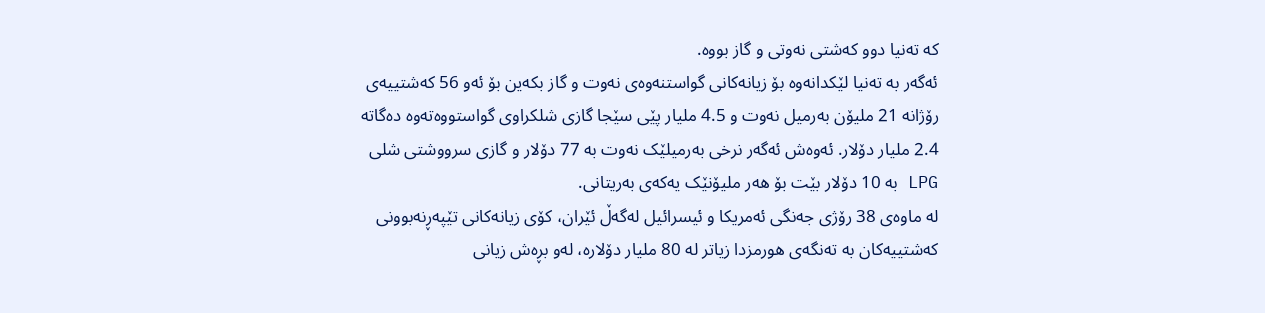کە تەنیا دوو کەشتی نەوتی و گاز بووە.
ئەگەر بە تەنیا لێکدانەوە بۆ زیانەکانی گواستنەوەی نەوت و گاز بکەین بۆ ئەو 56 کەشتییەی رۆژانە 21 ملیۆن بەرمیل نەوت و 4.5 ملیار پێی سێجا گازی شلکراوی گواستووەتەوە دەگاتە 2.4 ملیار دۆلار. ئەوەش ئەگەر نرخی بەرمیلێک نەوت بە 77 دۆلار و گازی سرووشتی شلی LPG بە 10 دۆلار بێت بۆ هەر ملیۆنێک یەکەی بەریتانی.
لە ماوەی 38 رۆژی جەنگی ئەمریکا و ئیسرائیل لەگەڵ ئێران، کۆی زیانەکانی تێپەڕنەبوونی کەشتییەکان بە تەنگەی هورمزدا زیاتر لە 80 ملیار دۆلارە، لەو بڕەش زیانی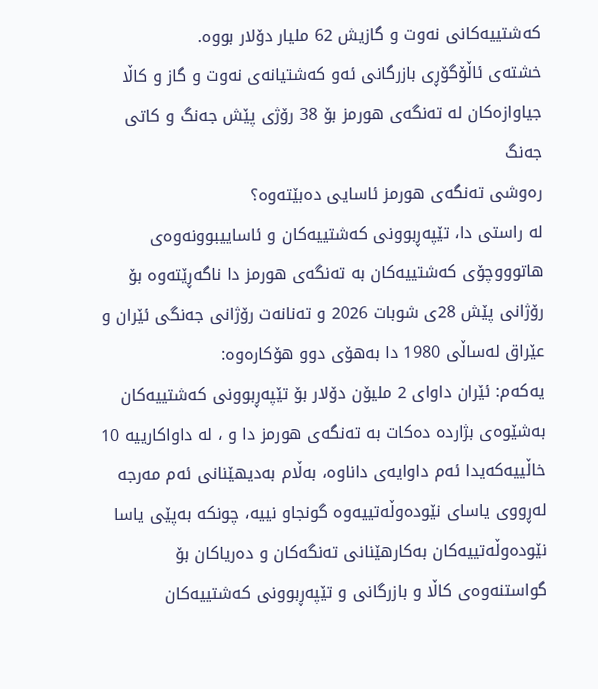کەشتییەکانی نەوت و گازیش 62 ملیار دۆلار بووە.
خشتەی ئاڵۆگۆڕی بازرگانی ئەو کەشتیانەی نەوت و گاز و کاڵا جیاوازەکان لە تەنگەی هورمز بۆ 38 رۆژی پێش جەنگ و کاتی جەنگ
رەوشی تەنگەی هورمز ئاسایی دەبێتەوە؟
لە راستی دا، تێپەڕبوونی کەشتییەکان و ئاساییبوونەوەی هاتوووچۆی کەشتییەکان بە تەنگەی هورمز دا ناگەڕێتەوە بۆ رۆژانی پێش 28ی شوبات 2026 و تەنانەت رۆژانی جەنگی ئێران و عێراق لەساڵی 1980 دا بەهۆی دوو هۆکارەوە:
یەکەم: ئێران داوای 2 ملیۆن دۆلار بۆ تێپەڕبوونی کەشتییەکان بەشێوەی بژاردە دەکات بە تەنگەی هورمز دا و ، لە داواکارییە 10 خاڵییەکەیدا ئەم داوایەی داناوە، بەڵام بەدیهێنانی ئەم مەرجە لەڕووی یاسای نێودەوڵەتییەوە گونجاو نییە، چونکە بەپێی یاسا نێودەوڵەتییەکان بەکارهێنانی تەنگەکان و دەریاکان بۆ گواستنەوەی کاڵا و بازرگانی و تێپەڕبوونی کەشتییەکان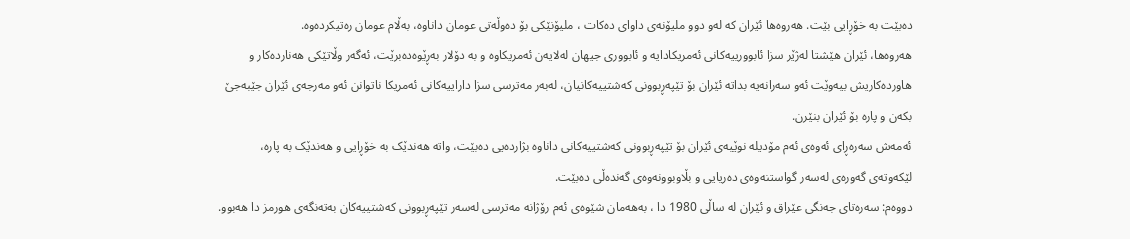دەبێت بە خۆڕایی بێت. هەروەها ئێران کە لەو دوو ملیۆنەی داوای دەکات ، ملیۆنێکی بۆ دەوڵەتی عومان داناوە، بەڵام عومان رەتیکردەوە.
هەروەها، ئێران هێشتا لەژێر سزا ئابوورییەکانی ئەمریکادایە و ئابووری جیهان لەلایەن ئەمریکاوە و بە دۆلار بەڕێوەدەبرێت، ئەگەر وڵاتێکی هەناردەکار و هاوردەکاریش بیەوێت ئەو سەرانەیە بداتە ئێران بۆ تێپەڕبوونی کەشتییەکانیان، لەبەر مەترسی سزا داراییەکانی ئەمریکا ناتوانن ئەو مەرجەی ئێران جێبەجێ بکەن و پارە بۆ ئێران بنێرن.
ئەمەش سەرەڕای ئەوەی ئەم مۆدیلە نوێیەی ئێران بۆ تێپەڕبوونی کەشتییەکانی داناوە بژاردەیی دەبێت، واتە هەندێک بە خۆڕایی و هەندێک بە پارە، لێکەوتەی گەورەی لەسەر گواستنەوەی دەریایی و بڵاوبوونەوەی گەندەڵی دەبێت.
دووەم: سەرەتای جەنگی عێراق و ئێران لە ساڵی 1980 دا ، بەهەمان شێوەی ئەم رۆژانە مەترسی لەسەر تێپەڕبوونی کەشتییەکان بەتەنگەی هورمز دا هەبوو.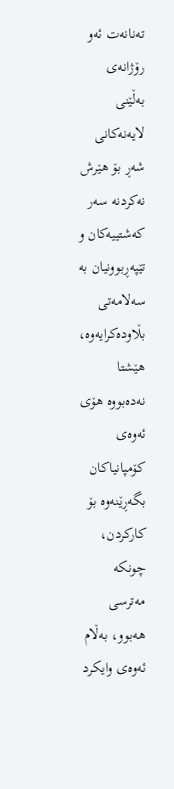تەنانەت ئەو رۆژانەی بەڵێنی لایەنەکانی شەڕ بۆ هێرش نەکردنە سەر کەشتییەکان و تێپەڕبوونیان بە سەلامەتی بڵاودەکرایەوە، هێشتا نەدەبووە هۆی ئەوەی کۆمپانیاکان بگەڕێنەوە بۆ کارکردن، چونکە مەترسی هەبوو، بەڵام ئەوەی وایکرد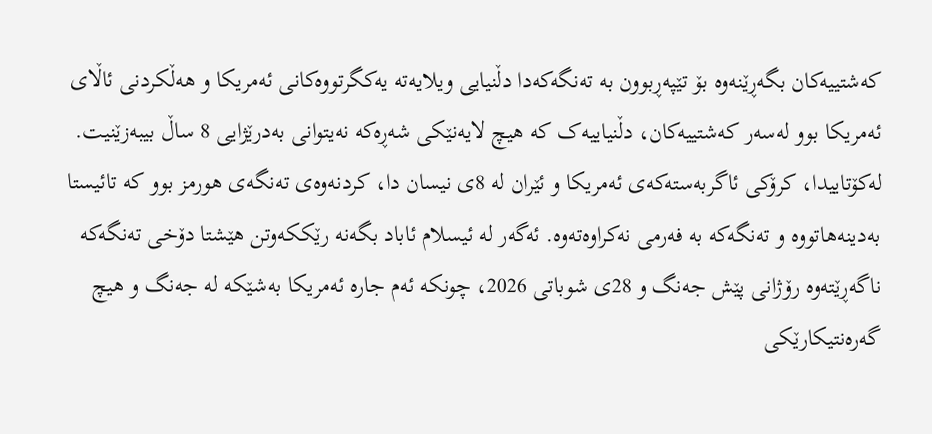کەشتییەکان بگەڕێنەوە بۆ تێپەڕبوون بە تەنگەکەدا دڵنیایی ویلایەتە یەکگرتووەکانی ئەمریکا و هەڵکردنی ئاڵای ئەمریکا بوو لەسەر کەشتییەکان، دڵنیاییەک کە هیچ لایەنێکی شەڕەکە نەیتوانی بەدرێژایی 8 ساڵ بیبەزێنیت.
لەکۆتاییدا، کرۆکی ئاگربەستەکەی ئەمریکا و ئێران لە 8ی نیسان دا، کردنەوەی تەنگەی هورمز بوو کە تائیستا بەدینەهاتووە و تەنگەکە بە فەرمی نەکراوەتەوە. ئەگەر لە ئیسلام ئاباد بگەنە رێککەوتن هێشتا دۆخی تەنگەکە ناگەڕێتەوە رۆژانی پێش جەنگ و 28ی شوباتی 2026، چونکە ئەم جارە ئەمریکا بەشێکە لە جەنگ و هیچ گەرەنتیکارێکی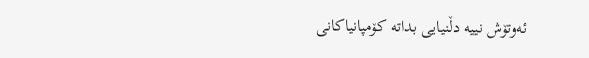ئەوتۆش نییە دڵنیایی بداتە کۆمپانیاکانی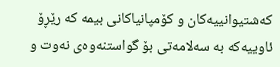کەشتیوانییەکان و کۆمپانیاکانی بیمە کە رێڕۆ ئاوییەکە بە سەلامەتی بۆ گواستنەوەی نەوت و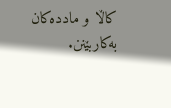کاڵا و ماددەکان بەکاربێنن.